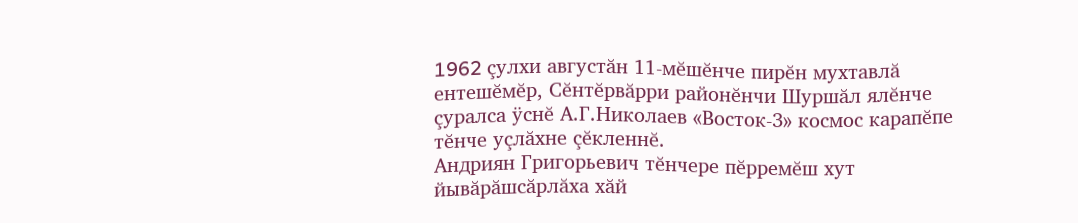1962 çулхи августăн 11-мĕшĕнче пирĕн мухтавлă ентешĕмĕр, Сĕнтĕрвăрри районĕнчи Шуршăл ялĕнче çуралса ÿснĕ А.Г.Николаев «Восток-3» космос карапĕпе тĕнче уçлăхне çĕкленнĕ.
Андриян Григорьевич тĕнчере пĕрремĕш хут йывăрăшсăрлăха хăй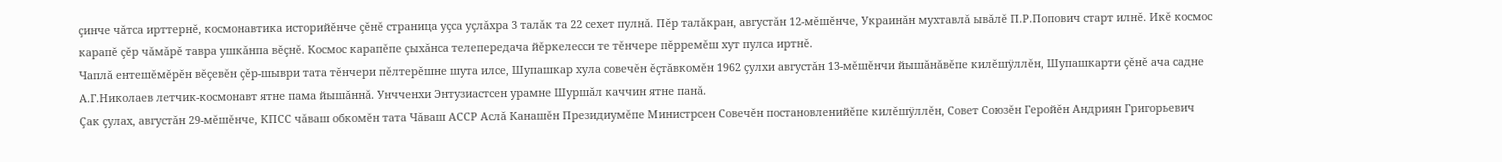çинче чăтса ирттернĕ, космонавтика историйĕнче çĕнĕ страница уçса уçлăхра 3 талăк та 22 сехет пулнă. Пĕр талăкран, августăн 12-мĕшĕнче, Украинăн мухтавлă ывăлĕ П.Р.Попович старт илнĕ. Икĕ космос карапĕ çĕр чăмăрĕ тавра ушкăнпа вĕçнĕ. Космос карапĕпе çыхăнса телепередача йĕркелесси те тĕнчере пĕрремĕш хут пулса иртнĕ.
Чаплă ентешĕмĕрĕн вĕçевĕн çĕр-шыври тата тĕнчери пĕлтерĕшне шута илсе, Шупашкар хула совечĕн ĕçтăвкомĕн 1962 çулхи августăн 13-мĕшĕнчи йышăнăвĕпе килĕшÿллĕн, Шупашкарти çĕнĕ ача садне А.Г.Николаев летчик-космонавт ятне пама йышăннă. Унчченхи Энтузиастсен урамне Шуршăл каччин ятне панă.
Çак çулах, августăн 29-мĕшĕнче, КПСС чăваш обкомĕн тата Чăваш АССР Аслă Канашĕн Президиумĕпе Министрсен Совечĕн постановленийĕпе килĕшÿллĕн, Совет Союзĕн Геройĕн Андриян Григорьевич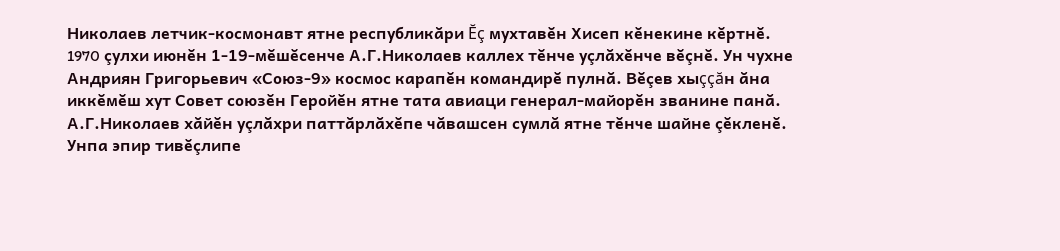Николаев летчик-космонавт ятне республикăри Ĕç мухтавĕн Хисеп кĕнекине кĕртнĕ.
1970 çулхи июнĕн 1-19-мĕшĕсенче А.Г.Николаев каллех тĕнче уçлăхĕнче вĕçнĕ. Ун чухне Андриян Григорьевич «Союз-9» космос карапĕн командирĕ пулнă. Вĕçев хыççăн ăна иккĕмĕш хут Совет союзĕн Геройĕн ятне тата авиаци генерал-майорĕн званине панă.
А.Г.Николаев хăйĕн уçлăхри паттăрлăхĕпе чăвашсен сумлă ятне тĕнче шайне çĕкленĕ. Унпа эпир тивĕçлипе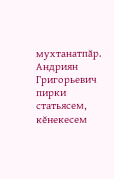мухтанатпăр. Андриян Григорьевич пирки статьясем, кĕнекесем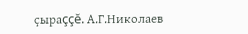çыраççĕ. А.Г.Николаев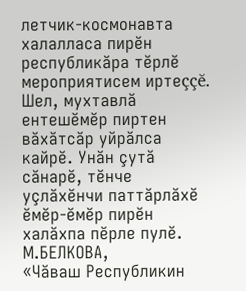летчик-космонавта халалласа пирĕн республикăра тĕрлĕ мероприятисем иртеççĕ. Шел, мухтавлă ентешĕмĕр пиртен вăхăтсăр уйрăлса кайрĕ. Унăн çутă сăнарĕ, тĕнче уçлăхĕнчи паттăрлăхĕ ĕмĕр-ĕмĕр пирĕн халăхпа пĕрле пулĕ.
М.БЕЛКОВА,
«Чăваш Республикин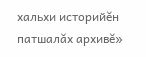хальхи историйĕн патшалăх архивĕ»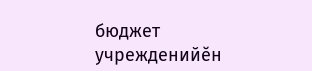бюджет учрежденийĕн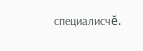специалисчĕ.